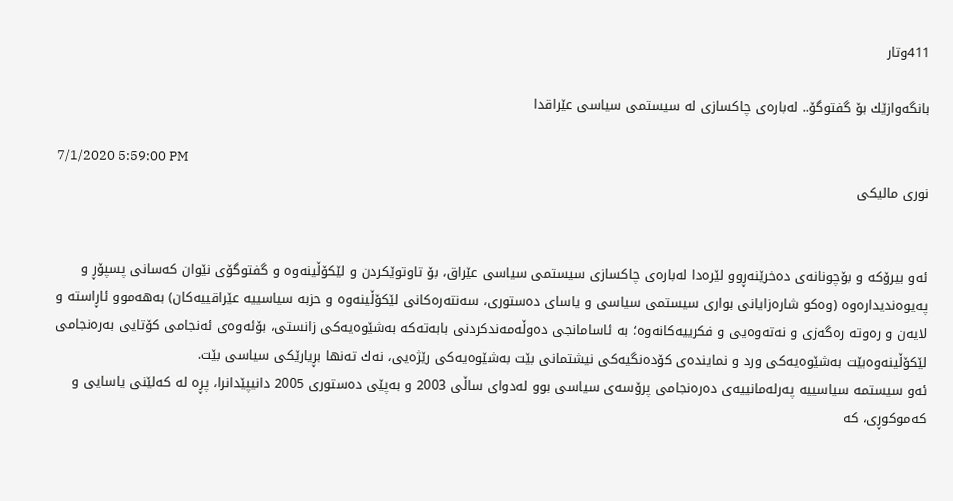411وتار

بانگه‌وازێك بۆ گفتوگۆ.. له‌باره‌ی چاكسازی له‌ سیستمی سیاسی عێراقدا

7/1/2020 5:59:00 PM
نوری مالیكی


ئه‌و بیرۆكه‌ و بۆچونانه‌ی ده‌خرێنه‌ڕوو لێره‌دا له‌باره‌ی چاكسازی سیستمی سیاسی عێراق، بۆ تاوتوێكردن و لێكۆڵینه‌وه‌ و گفتوگۆی نێوان كه‌سانی پسپۆڕ و په‌یوه‌ندیداره‌وه‌ (وه‌كو شاره‌زایانی بواری سیستمی سیاسی و یاسای ده‌ستوری، سه‌نته‌ره‌كانی لێكۆڵینه‌وه‌ و حزبه‌ سیاسییه‌ عێراقییه‌كان) به‌هه‌موو ئاڕاسته‌ و لایه‌ن و ره‌وته‌ ره‌گه‌زی و نه‌ته‌وه‌یی و فكرییه‌كانه‌وه‌؛ به‌ ئاسامانجی ده‌وڵه‌مه‌ندكردنی بابه‌ته‌كه‌ به‌شێوه‌یه‌كی زانستی، بۆئه‌وه‌ی ئه‌نجامی كۆتایی به‌ره‌نجامی لێكۆڵینه‌وه‌بێت به‌شێوه‌یه‌كی ورد و نماینده‌ی كۆده‌نگیه‌كی نیشتمانی بێت به‌شێوه‌یه‌كی رێژه‌یی، نه‌ك ته‌نها بڕیارێكی سیاسی بێت.
ئه‌و سیستمه‌ سیاسییه‌ په‌رله‌مانییه‌ی ده‌ره‌نجامی پرۆسه‌ی سیاسی بوو له‌دوای ساڵی 2003 و به‌پێی ده‌ستوری 2005 دانیپێدانرا، پڕه‌ له‌ كه‌لێنی یاسایی و كه‌موكوڕی، كه‌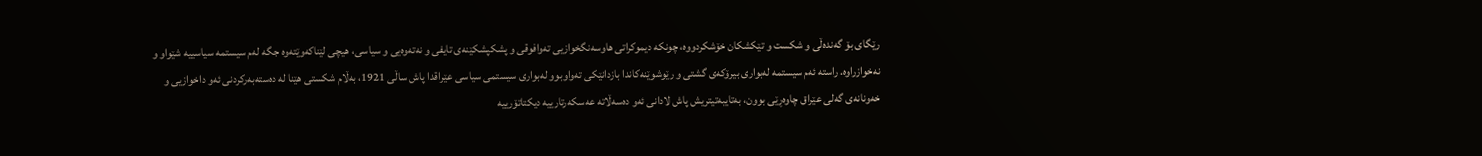رێگای بۆ گه‌نده‌ڵی و شكست و تێكشكان خۆشكردووه‌، چونكه‌ دیموكراتی هاوسه‌نگخوازیی ته‌وافوقی و پشكپشكێنه‌ی تایفی و نه‌ته‌وه‌یی و سیاسی، هیچی لێناكه‌وێته‌وه‌ جگه‌ له‌م سیستمه‌ سیاسییه‌ شێواو و نه‌خوازراوه‌. راسته‌ ئه‌م سیستمه‌ له‌بواری بیرۆكه‌ی گشتی و رێوشوێنه‌كاندا بازدانێكی ته‌واوبوو له‌بواری سیستمی سیاسی عێراقدا پاش ساڵی 1921، به‌ڵام شكستی هێنا له‌ ده‌سته‌به‌ركردنی ئه‌و داخوازیی و خه‌ونانه‌ی گه‌لی عێراق چاوه‌ڕێی بوون، به‌تایبه‌تیتریش پاش لادانی ئه‌و ده‌سه‌ڵاته‌ عه‌سكه‌رتارییه‌ دیكتاتۆرییه‌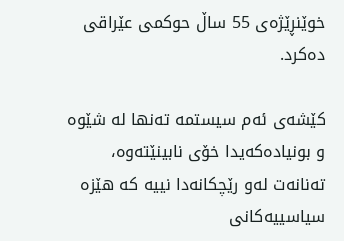خوێنڕێژه‌ی 55 ساڵ حوكمی عێراقی ده‌كرد.

كێشه‌ی ئه‌م سیستمه‌ ته‌نها له‌ شێوه‌ و بونیاده‌كه‌یدا خۆی نابینێته‌وه‌، ته‌نانه‌ت له‌و رێچكانه‌دا نییه‌ كه‌ هێزه‌ سیاسییه‌كانی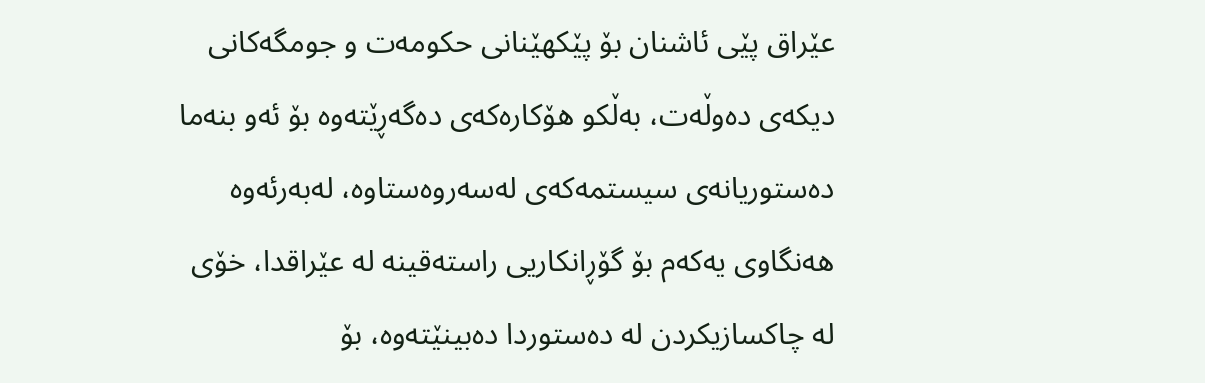عێراق پێی ئاشنان بۆ پێكهێنانی حكومه‌ت و جومگه‌كانی دیكه‌ی ده‌وڵه‌ت، به‌ڵكو هۆكاره‌كه‌ی ده‌گه‌ڕێته‌وه‌ بۆ ئه‌و بنه‌ما ده‌ستوریانه‌ی سیستمه‌كه‌ی له‌سه‌روه‌ستاوه‌، له‌به‌رئه‌وه‌ هه‌نگاوی یه‌كه‌م بۆ گۆڕانكاریی راسته‌قینه‌ له‌ عێراقدا، خۆی له‌ چاكسازیكردن له‌ ده‌ستوردا ده‌بینێته‌وه‌، بۆ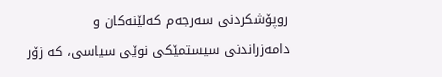روپۆشكردنی سه‌رجه‌م كه‌لێنه‌كان و دامه‌زراندنی سیستمێكی نوێی سیاسی، كه‌ زۆر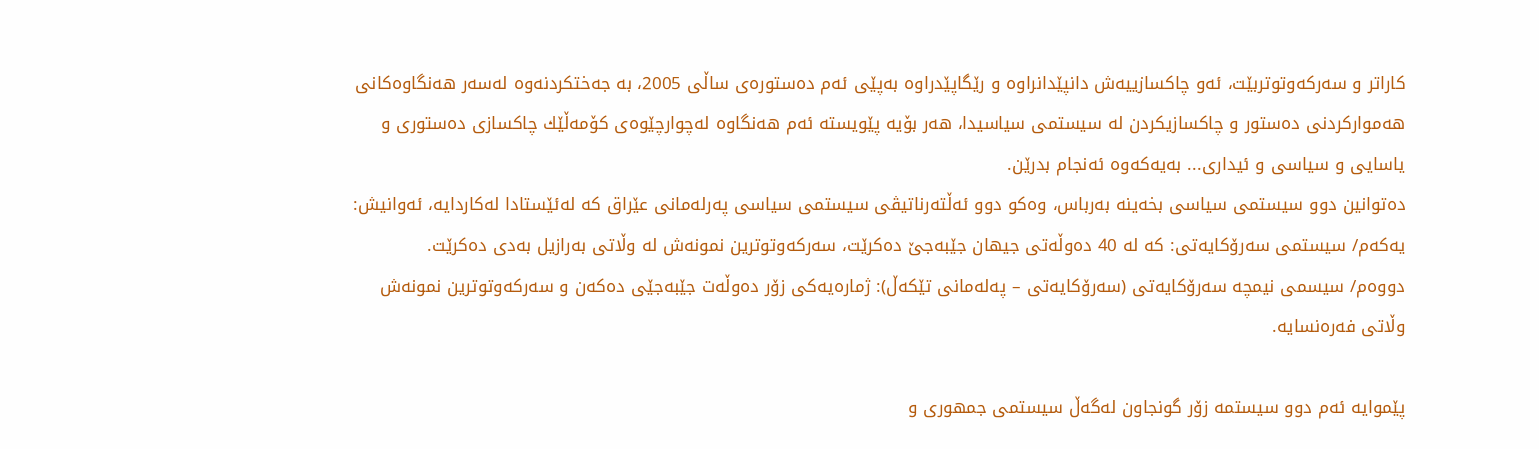كاراتر و سه‌ركه‌وتوتربێت، ئه‌و چاكسازییه‌ش دانپێدانراوه‌ و رێگاپێدراوه‌ به‌پێی ئه‌م ده‌ستوره‌ی ساڵی 2005، به‌ جه‌ختكردنه‌وه‌ له‌سه‌ر هه‌نگاوه‌كانی هه‌مواركردنی ده‌ستور و چاكسازیكردن له‌ سیستمی سیاسیدا، هه‌ر بۆیه‌ پێویسته‌ ئه‌م هه‌نگاوه‌ له‌چوارچێوه‌ی كۆمه‌ڵێك چاكسازی ده‌ستوری و یاسایی و سیاسی و ئیداری... به‌یه‌كه‌وه‌ ئه‌نجام بدرێن.
ده‌توانین دوو سیستمی سیاسی بخه‌ینه‌ به‌رباس، وه‌كو دوو ئه‌ڵته‌رناتیڤی سیستمی سیاسی په‌رله‌مانی عێراق كه‌ له‌ئێستادا له‌كاردایه‌، ئه‌وانیش:
یه‌كه‌م/ سیستمی سه‌رۆكایه‌تی: كه‌ له‌ 40 ده‌وڵه‌تی جیهان جێبه‌جێ ده‌كرێت، سه‌ركه‌وتوترین نمونه‌ش له‌ وڵاتی به‌رازیل به‌دی ده‌كرێت.
دووه‌م/ سیسمی نیمچه‌ سه‌رۆكایه‌تی (سه‌رۆكایه‌تی – په‌له‌مانی تێكه‌ڵ): ژماره‌یه‌كی زۆر ده‌وڵه‌ت جێبه‌جێی ده‌كه‌ن و سه‌ركه‌وتوترین نمونه‌ش وڵاتی فه‌ره‌نسایه‌.

پێموایه‌ ئه‌م دوو سیستمه‌ زۆر گونجاون له‌گه‌ڵ سیستمی جمهوری و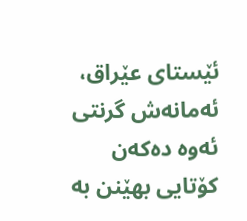ئێستای عێراق، ئه‌مانه‌ش گرنتی ئه‌وه‌ ده‌كه‌ن كۆتایی بهێنن به‌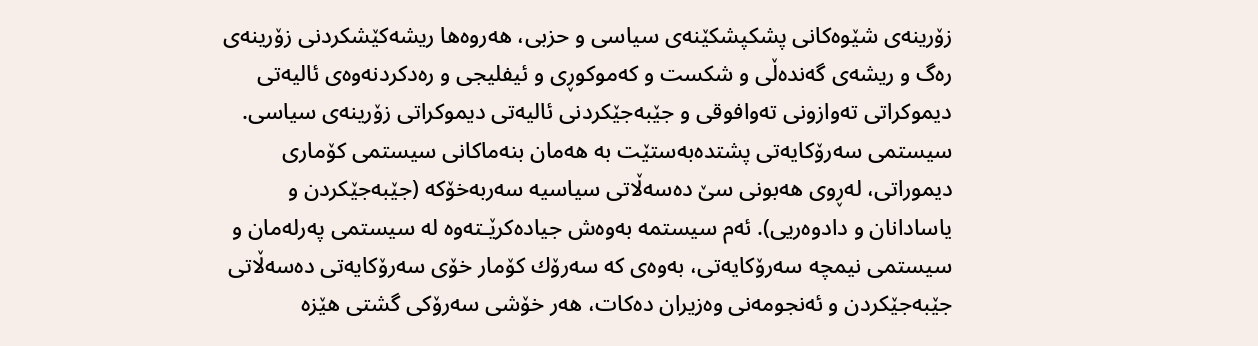زۆرینه‌ی شێوه‌كانی پشكپشكێنه‌ی سیاسی و حزبی، هه‌روه‌ها ریشه‌كێشكردنی زۆرینه‌ی ره‌گ و ریشه‌ی گه‌نده‌ڵی و شكست و كه‌موكوڕی و ئیفلیجی و ره‌دكردنه‌وه‌ی ئالیه‌تی دیموكراتی ته‌وازونی ته‌وافوقی و جێبه‌جێكردنی ئالیه‌تی دیموكراتی زۆرینه‌ی سیاسی.
سیستمی سه‌رۆكایه‌تی پشتده‌به‌ستێت به‌ هه‌مان بنه‌ماكانی سیستمی كۆماری دیموراتی، له‌ڕوی هه‌بونی سێ ده‌سه‌ڵاتی سیاسیه‌ سه‌ربه‌خۆكه‌ (جێبه‌جێكردن و یاسادانان و دادوه‌ریی). ئه‌م سیستمه‌ به‌وه‌ش جیاده‌كرێـته‌وه‌ له‌ سیستمی په‌رله‌مان و سیستمی نیمچه‌ سه‌رۆكایه‌تی، به‌وه‌ی كه‌ سه‌رۆك كۆمار خۆی سه‌رۆكایه‌تی ده‌سه‌ڵاتی جێبه‌جێكردن و ئه‌نجومه‌نی وه‌زیران ده‌كات، هه‌ر خۆشی سه‌رۆكی گشتی هێزه‌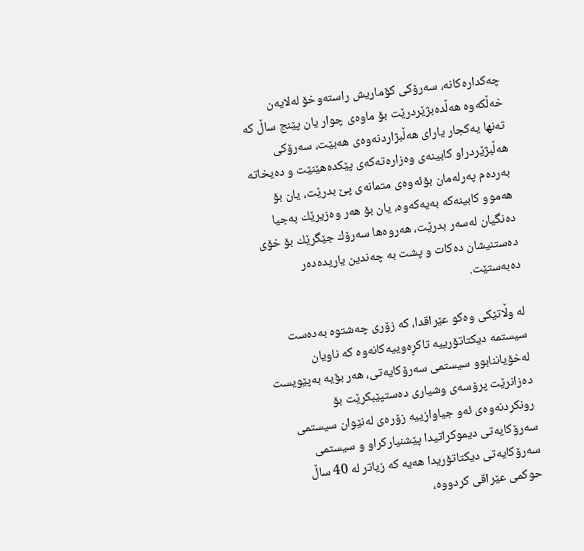چه‌كداره‌كانه‌، سه‌رۆكی كۆماریش راسته‌وخۆ له‌لایه‌ن خه‌ڵكه‌وه‌ هه‌ڵده‌بژێردرێت بۆ ماوه‌ی چوار یان پێنج ساڵ كه‌ ته‌نها یه‌كجار یارای هه‌ڵبژاردنه‌وه‌ی هه‌بێت، سه‌رۆكی هه‌ڵبژێردراو كابینه‌ی وه‌زاره‌ته‌كه‌ی پێكده‌هێنێت و ده‌یخاته‌ به‌رده‌م په‌رله‌مان بۆئه‌وه‌ی متمانه‌ی پێ بدرێت، یان بۆ هه‌موو كابینه‌كه‌ به‌یه‌كه‌وه‌، یان بۆ هه‌ر وه‌زیرێك به‌جیا ده‌نگیان له‌سه‌ر بدرێت، هه‌روه‌ها سه‌رۆك جێگرێك بۆ خۆی ده‌ستنیشان ده‌كات و پشت به‌ چه‌ندین یاریده‌ده‌ر ده‌به‌ستێت.

له‌ وڵاتێكی وه‌كو عێراقدا، كه‌ زۆری چه‌شتوه‌ به‌ده‌ست سیستمه‌ دیكتاتۆرییه‌ تاكڕه‌وییه‌كانه‌وه‌ كه‌ ناویان له‌خۆیاننابوو سیستمی سه‌رۆكایه‌تی، هه‌ر بۆیه‌ به‌پێویست ده‌زانرێت پرۆسه‌ی وشیاری ده‌ستپێبكرێت بۆ رونكردنه‌وه‌ی ئه‌و جیاوازییه‌ زۆره‌ی له‌نێوان سیستمی سه‌رۆكایه‌تی دیموكراتیدا پێشنیاركراو و سیستمی سه‌رۆكایه‌تی دیكتاتۆریدا هه‌یه‌ كه‌ زیاتر له‌ 40 ساڵ حوكمی عێراقی كردووه‌،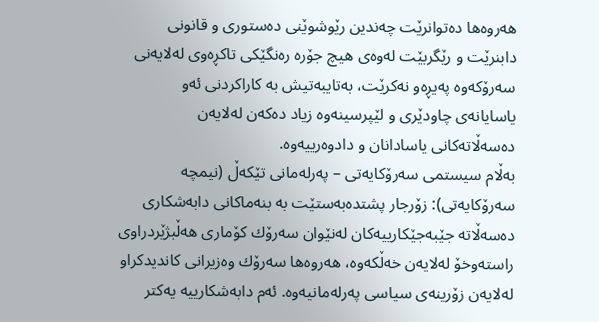هه‌روه‌ها ده‌توانرێت چه‌ندین رێوشوێنی ده‌ستوری و قانونی دابنرێت و رێگربێت له‌وه‌ی هیچ جۆره‌ ره‌نگێكی تاكڕه‌وی له‌لایه‌نی سه‌رۆكه‌وه‌ په‌یڕه‌و نه‌كرێت، به‌تایبه‌تیش به‌ كاراكردنی ئه‌و یاسایانه‌ی چاودێری و لێپرسینه‌وه‌ زیاد ده‌كه‌ن له‌لایه‌ن ده‌سه‌ڵاته‌كانی یاسادانان و دادوه‌رییه‌وه‌.
به‌ڵام سیستمی سه‌رۆكایه‌تی – په‌رله‌مانی تێكه‌ڵ (نیمچه‌ سه‌رۆكایه‌تی): زۆرجار پشتده‌به‌ستێت به‌ بنه‌ماكانی دابه‌شكاری ده‌سه‌ڵاته‌ جێبه‌جێكارییه‌كان له‌نێوان سه‌رۆك كۆماری هه‌ڵبژێردراوی راسته‌وخۆ له‌لایه‌ن خه‌ڵكه‌وه‌، هه‌روه‌ها سه‌رۆك وه‌زیرانی كاندیدكراو له‌لایه‌ن زۆرینه‌ی سیاسی په‌رله‌مانیه‌وه‌. ئه‌م دابه‌شكارییه‌ یه‌كتر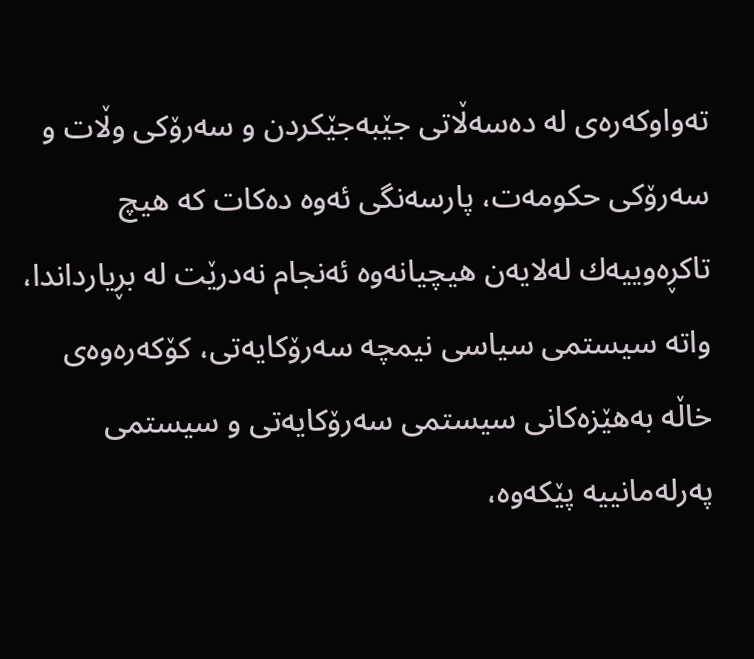ته‌واوكه‌ره‌ی له‌ ده‌سه‌ڵاتی جێبه‌جێكردن و سه‌رۆكی وڵات و سه‌رۆكی حكومه‌ت، پارسه‌نگی ئه‌وه‌ ده‌كات كه‌ هیچ تاكڕه‌وییه‌ك له‌لایه‌ن هیچیانه‌وه‌ ئه‌نجام نه‌درێت له‌ بڕیارداندا، واته‌ سیستمی سیاسی نیمچه‌ سه‌رۆكایه‌تی، كۆكه‌ره‌وه‌ی خاڵه‌ به‌هێزه‌كانی سیستمی سه‌رۆكایه‌تی و سیستمی په‌رله‌مانییه‌ پێكه‌وه‌،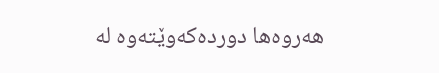هه‌روه‌ها دورده‌كه‌وێته‌وه‌ له‌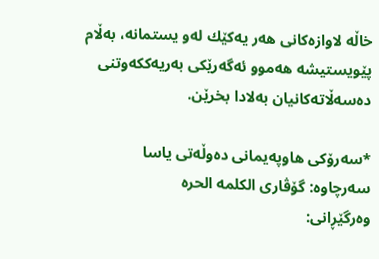خاڵه‌ لاوازه‌كانی هه‌ر یه‌كێك له‌و یستمانه‌، به‌ڵام پێویستیشه‌ هه‌موو ئه‌گه‌رێكی به‌ریه‌ككه‌وتنی ده‌سه‌ڵاته‌كانیان به‌لادا بخرێن.

*سه‌رۆكی هاوپه‌یمانی ده‌وڵه‌تی یاسا
سه‌رچاوه‌: گۆڤاری الكلمه‌ الحره‌
وه‌رگێڕانی: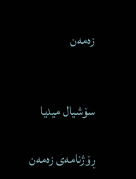زه‌مه‌ن


سۆشیال میدیا

ڕۆژنامەی زەمەن